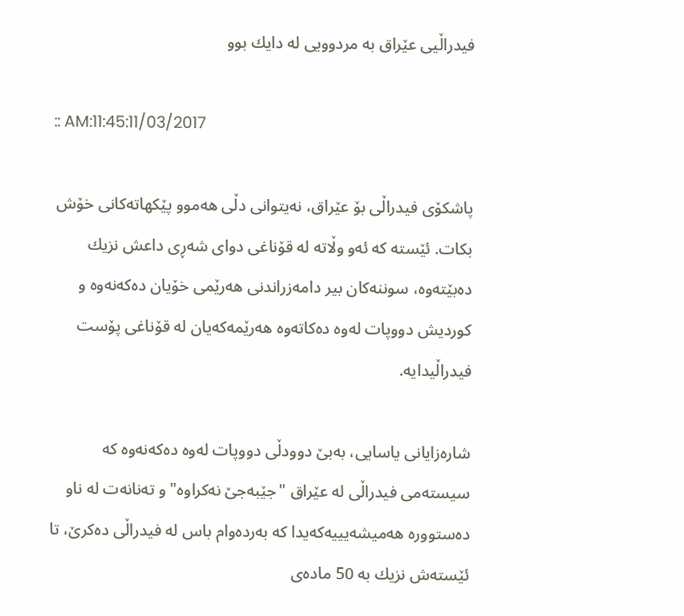فیدراڵیی عێراق به‌ مردوویی له‌ دایك بوو

:: AM:11:45:11/03/2017

پاشكۆی فیدراڵی بۆ عێراق، نه‌یتوانی دڵی هه‌موو پێكهاته‌كانی خۆش بكات. ئێسته‌ كه‌ ئه‌و وڵاته‌ له‌ قۆناغی دوای شه‌ڕی داعش نزیك ده‌بێته‌وه‌، سوننه‌كان بیر دامه‌زراندنی هه‌رێمی خۆیان ده‌كه‌نه‌وه‌ و كوردیش دووپات له‌وه‌ ده‌كاته‌وه‌ هه‌رێمه‌كه‌یان له‌ قۆناغی پۆست فیدراڵیدایه‌.

شاره‌زایانی یاسایی، به‌بێ دوودڵی دووپات له‌وه‌ ده‌كه‌نه‌وه‌ كه‌ سیسته‌می فیدراڵی له‌ عێراق "جێبه‌جێ نه‌كراوه‌" و ته‌نانه‌ت له‌ ناو ده‌ستووره‌ هه‌میشه‌یییه‌كه‌یدا كه‌ به‌رده‌وام باس له‌ فیدراڵی ده‌كرێ، تا ئێسته‌ش نزیك به‌ 50 ماده‌ی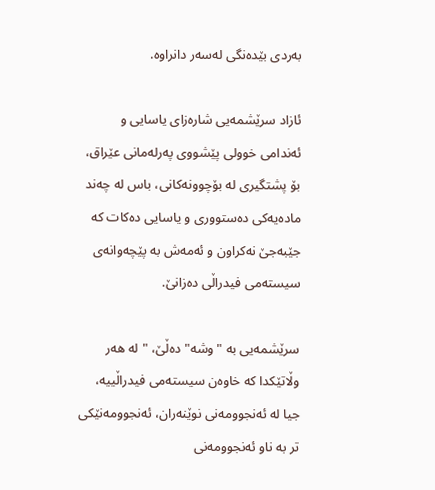به‌ردی بێده‌نگی له‌سه‌ر دانراوه‌.

ئازاد سرێشمه‌یی شاره‌زای یاسایی و ئه‌ندامی خوولی پێشووی په‌رله‌مانی عێراق، بۆ پشتگیری له‌ بۆچوونه‌كانی، باس له‌ چه‌ند ماده‌یه‌كی ده‌ستووری و یاسایی ده‌كات كه‌ جێبه‌جێ نه‌كراون و ئه‌مه‌ش به‌ پێچه‌وانه‌ی سیسته‌می فیدراڵی ده‌زانێ.

سرێشمه‌یی به‌ "وشه‌" ده‌ڵێ، "له‌ هه‌ر وڵاتێكدا كه‌ خاوه‌ن سیسته‌می فیدراڵییه‌، جیا له‌ ئه‌نجوومه‌نی نوێنه‌ران، ئه‌نجوومه‌نێكی تر به‌ ناو ئه‌نجوومه‌نی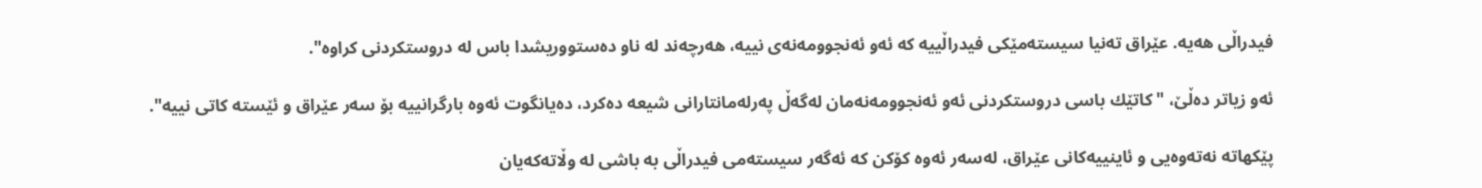فیدراڵی هه‌یه‌. عێراق ته‌نیا سیسته‌مێكی فیدراڵییه‌ كه‌ ئه‌و ئه‌نجوومه‌نه‌ی نییه‌، هه‌رچه‌ند له‌ ناو ده‌ستووریشدا باس له‌ دروستكردنی كراوه‌".

ئه‌و زیاتر ده‌ڵێ، "كاتێك باسی دروستكردنی ئه‌و ئه‌نجوومه‌نه‌مان له‌گه‌ڵ په‌رله‌مانتارانی شیعه‌ ده‌كرد، ده‌یانگوت ئه‌وه‌ بارگرانییه‌ بۆ سه‌ر عێراق و ئێسته‌ كاتی نییه‌".

پێكهاته‌ نه‌ته‌وه‌یی و ئاینییه‌كانی عێراق، له‌سه‌ر ئه‌وه‌ كۆكن كه‌ ئه‌گه‌ر سیسته‌می فیدراڵی به‌ باشی له‌ وڵاته‌كه‌یان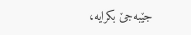جێبه‌جێ بكرایه‌،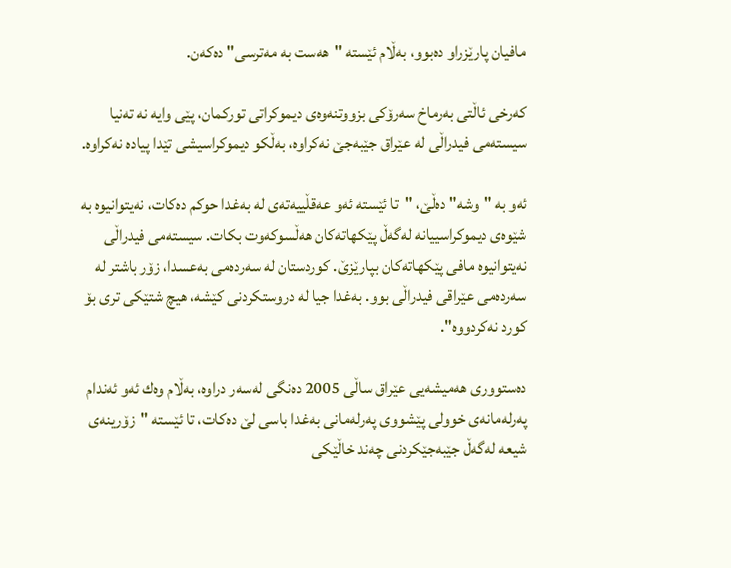مافیان پارێزراو ده‌بوو، به‌ڵام ئێسته‌ "هه‌ست به‌ مه‌ترسی" ده‌كه‌ن.

كه‌رخی ئاڵتی به‌رماخ سه‌رۆكی بزووتنه‌وه‌ی دیموكراتی توركمان، پێی وایه‌ نه‌ ته‌نیا سیسته‌می فیدراڵی له‌ عێراق جێبه‌جێ نه‌كراوه‌، به‌ڵكو دیموكراسیشی تێدا پیاده‌ نه‌كراوه‌.

ئه‌و به‌ "وشه‌" ده‌ڵێ، "تا ئێسته‌ ئه‌و عه‌قڵییه‌ته‌ی له‌ به‌غدا حوكم ده‌كات، نه‌یتوانیوه‌ به‌ شێوه‌ی دیموكراسییانه‌ له‌گه‌ڵ پێكهاته‌كان هه‌ڵسوكه‌وت بكات. سیسته‌می فیدراڵی نه‌یتوانیوه‌ مافی پێكهاته‌كان بپارێزێ. كوردستان له‌ سه‌رده‌می به‌عسدا، زۆر باشتر له‌ سه‌رده‌می عێراقی فیدراڵی بوو. به‌غدا جیا له‌ دروستكردنی كێشه‌، هیچ شتێكی تری بۆ كورد نه‌كردووه‌".

ده‌ستووری هه‌میشه‌یی عێراق ساڵی 2005 ده‌نگی له‌سه‌ر دراوه‌، به‌ڵام وه‌ك ئه‌و ئه‌ندام په‌رله‌مانه‌ی خوولی پێشووی په‌رله‌مانی به‌غدا باسی لێ ده‌كات، تا ئێسته‌ "زۆرینه‌ی شیعه‌ له‌گه‌ڵ جێبه‌جێكردنی چه‌ند خاڵێكی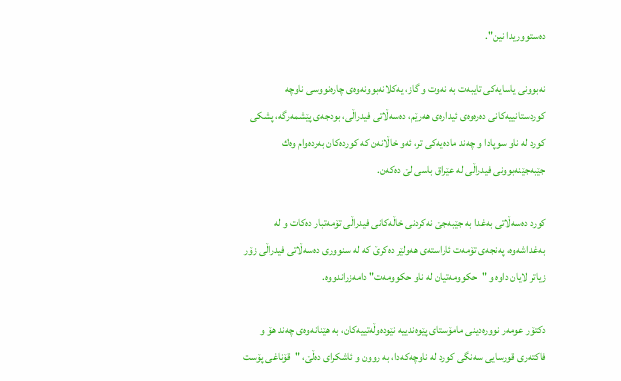ده‌ستووریدا نین".

نه‌بوونی یاسایه‌كی تایبه‌ت به‌ نه‌وت و گاز، یه‌كلانه‌بوونه‌وه‌ی چاره‌نووسی ناوچه‌ كوردستانییه‌كانی ده‌ره‌وه‌ی ئیداره‌ی هه‌رێم، ده‌سه‌ڵاتی فیدراڵی، بودجه‌ی پێشمه‌رگه‌، پشكی كورد له‌ ناو سوپادا و چه‌ند ماده‌یه‌كی تر، ئه‌و خاڵانه‌ن كه‌ كورده‌كان به‌رده‌وام وه‌ك جێبه‌جێنه‌بوونی فیدراڵی له‌ عێراق باسی لێ ده‌كه‌ن.

كورد ده‌سه‌ڵاتی به‌غدا به‌ جێبه‌جێ نه‌كردنی خاڵه‌كانی فیدراڵی تۆمه‌تبار ده‌كات و له‌ به‌غداشه‌وه‌، په‌نجه‌ی تۆمه‌ت ئاراسته‌ی هه‌ولێر ده‌كرێ كه‌ له‌ سنووری ده‌سه‌ڵاتی فیدراڵی زۆر زیاتر لایان داوه‌ و "حكوومه‌تیان له‌ ناو حكوومه‌ت" دامه‌زراندووه‌.

دكتۆر عومه‌ر نووره‌دینی مامۆستای پێوه‌ندییه‌ نێوده‌وڵه‌تییه‌كان، به‌ هێنانه‌وه‌ی چه‌ند هۆ و فاكته‌ری قورسایی سه‌نگی كورد له‌ ناوچه‌كه‌دا، به‌ روون و ئاشكرای ده‌ڵێ، "قۆناغی پۆست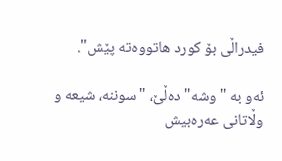فیدراڵی بۆ كورد هاتووه‌ته‌ پێش".

ئه‌و به‌ "وشه‌" ده‌ڵێ، "سوننه‌، شیعه‌ و وڵاتانی عه‌ره‌بیش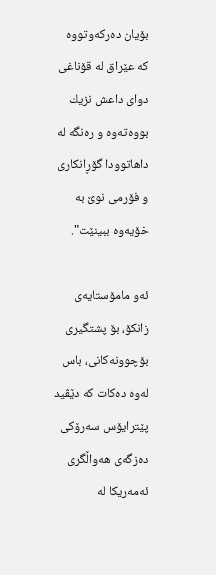بۆیان ده‌ركه‌وتووه‌ كه‌ عێراق له‌ قۆناغی دوای داعش نزیك بووه‌ته‌وه‌ و ره‌نگه‌ له‌ داهاتوودا گۆڕانكاری و فۆرمی نوێ به‌ خۆیه‌وه‌ ببینێت".

ئه‌و مامۆستایه‌ی زانكۆ، بۆ پشتگیری بۆچوونه‌كانی، باس له‌وه‌ ده‌كات كه‌ دێڤید پێترایۆس سه‌رۆكی ده‌زگه‌ی هه‌واڵگری ئه‌مه‌ریكا له‌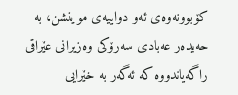كۆبوونه‌وه‌ی ئه‌و دواییه‌ی موینشن، به‌ حه‌یده‌ر عه‌بادی سه‌رۆكی وه‌زیرانی عێراقی راگه‌یاندووه‌ كه‌ ئه‌گه‌ر به‌ خێرایی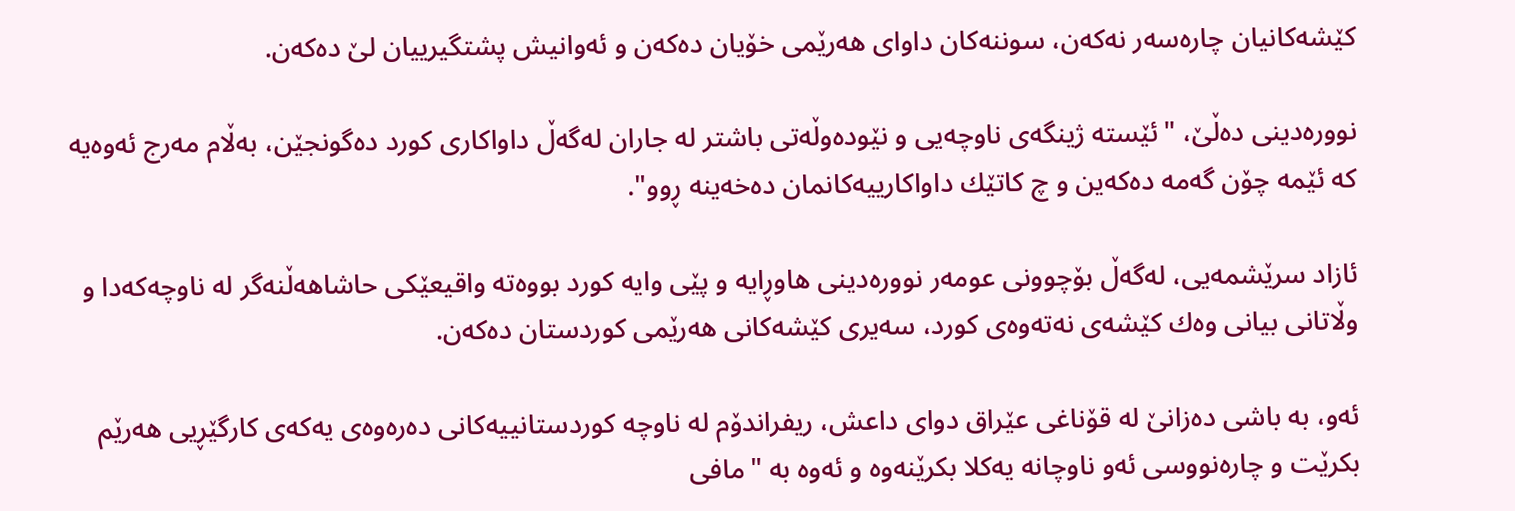كێشه‌كانیان چاره‌سه‌ر نه‌كه‌ن، سوننه‌كان داوای هه‌رێمی خۆیان ده‌كه‌ن و ئه‌وانیش پشتگیرییان لێ ده‌كه‌ن.

نووره‌دینی ده‌ڵێ، "ئێسته‌ ژینگه‌ی ناوچه‌یی و نێوده‌وڵه‌تی باشتر له‌ جاران له‌گه‌ڵ داواكاری كورد ده‌گونجێن، به‌ڵام مه‌رج ئه‌وه‌یه‌ كه‌ ئێمه‌ چۆن گه‌مه‌ ده‌كه‌ین و چ كاتێك داواكارییه‌كانمان ده‌خه‌ینه‌ ڕوو".

ئازاد سرێشمه‌یی، له‌گه‌ڵ بۆچوونی عومه‌ر نووره‌دینی هاوڕایه‌ و پێی وایه‌ كورد بووه‌ته‌ واقیعێكی حاشاهه‌ڵنه‌گر له‌ ناوچه‌كه‌دا و وڵاتانی بیانی وه‌ك كێشه‌ی نه‌ته‌وه‌ی كورد، سه‌یری كێشه‌كانی هه‌رێمی كوردستان ده‌كه‌ن.

ئه‌و، به‌ باشی ده‌زانێ له‌ قۆناغی عێراق دوای داعش، ریفراندۆم له‌ ناوچه‌ كوردستانییه‌كانی ده‌ره‌وه‌ی یه‌كه‌ی كارگێڕیی هه‌رێم بكرێت و چاره‌نووسی ئه‌و ناوچانه‌ یه‌كلا بكرێنه‌وه‌ و ئه‌وه‌ به‌ "مافی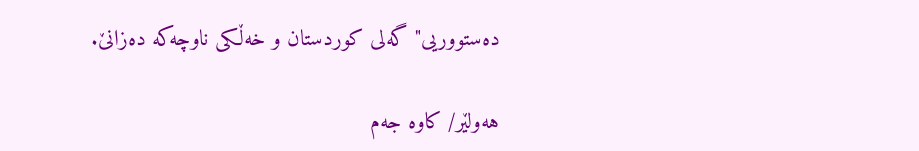ده‌ستووریی" گه‌لى كوردستان و خه‌ڵكی ناوچه‌كه‌ ده‌زانێ.

هه‌ولێر/ كاوه‌ جه‌م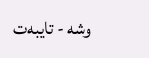وشە - تایبه‌ت